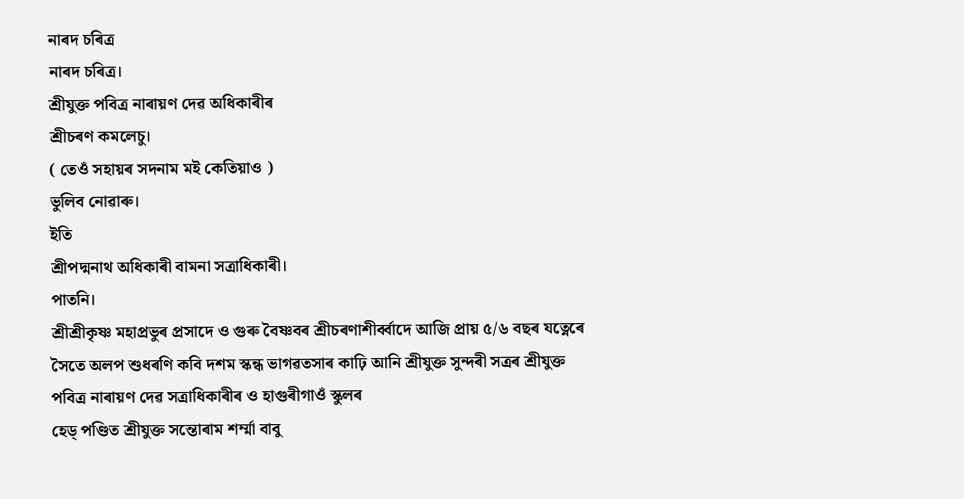নাৰদ চৰিত্ৰ
নাৰদ চৰিত্ৰ।
শ্ৰীযুক্ত পবিত্ৰ নাৰায়ণ দেৱ অধিকাৰীৰ
শ্ৰীচৰণ কমলেচু।
( তেওঁ সহায়ৰ সদনাম মই কেতিয়াও )
ভুলিব নোৱাৰু।
ইতি
শ্ৰীপদ্মনাথ অধিকাৰী বামনা সত্ৰাধিকাৰী।
পাতনি।
শ্ৰীশ্ৰীকৃষ্ণ মহাপ্ৰভুৰ প্ৰসাদে ও গুৰু বৈষ্ণবৰ শ্ৰীচৰণাশীৰ্ব্বাদে আজি প্ৰায় ৫/৬ বছৰ যত্নেৰে সৈতে অলপ শুধৰণি কবি দশম স্কন্ধ ভাগৱতসাৰ কাঢ়ি আনি শ্ৰীযুক্ত সুন্দৰী সত্ৰৰ শ্ৰীযুক্ত পবিত্ৰ নাৰায়ণ দেৱ সত্ৰাধিকাৰীৰ ও হাগুৰীগাওঁ স্কুলৰ
হেড্ পণ্ডিত শ্ৰীযুক্ত সন্তোৰাম শৰ্ম্মা বাবু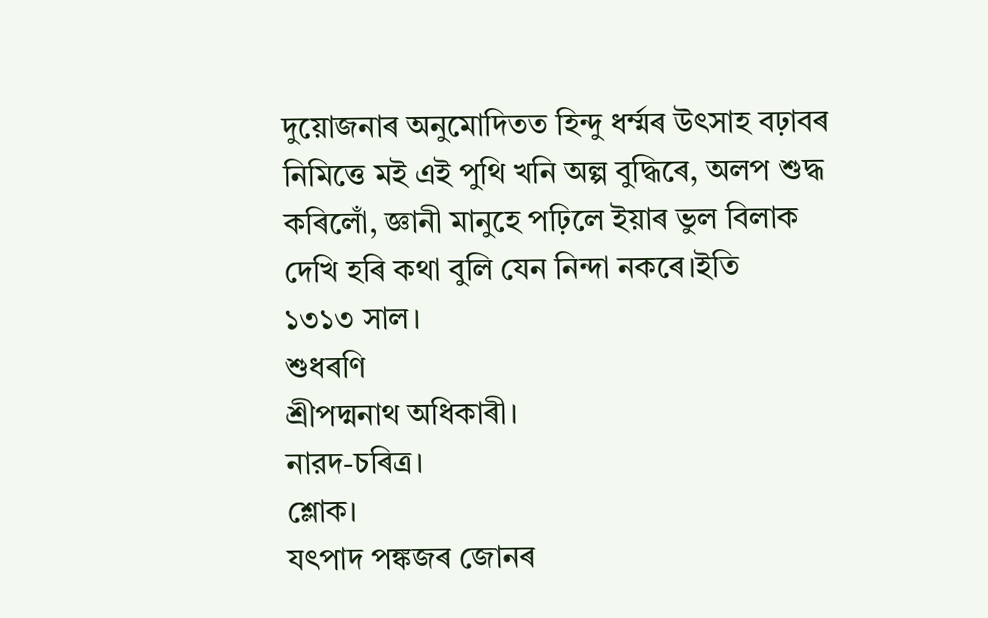দুয়োজনাৰ অনুমোদিতত হিন্দু ধৰ্ম্মৰ উৎসাহ বঢ়াবৰ নিমিত্তে মই এই পুথি খনি অল্প বুদ্ধিৰে, অলপ শুদ্ধ কৰিলোঁ, জ্ঞানী মানুহে পঢ়িলে ইয়াৰ ভুল বিলাক দেখি হৰি কথা বুলি যেন নিন্দা নকৰে।ইতি
১৩১৩ সাল।
শুধৰণি
শ্ৰীপদ্মনাথ অধিকাৰী।
নারদ-চৰিত্ৰ।
শ্লোক।
যৎপাদ পঙ্কজৰ জোনৰ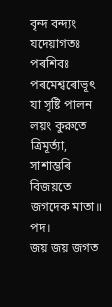বৃন্দ বন্দ্যং যদেয়াগতঃ
পৰশিবঃ পৰমেশ্বৰোভূৎ
যা সৃষ্টি পালন লয়ং কুরুতে ত্ৰিমূৰ্ত্যা,
সাশাম্ভৰি বিজয়তে জগদেক মাতা॥
পদ।
জয় জয় জগত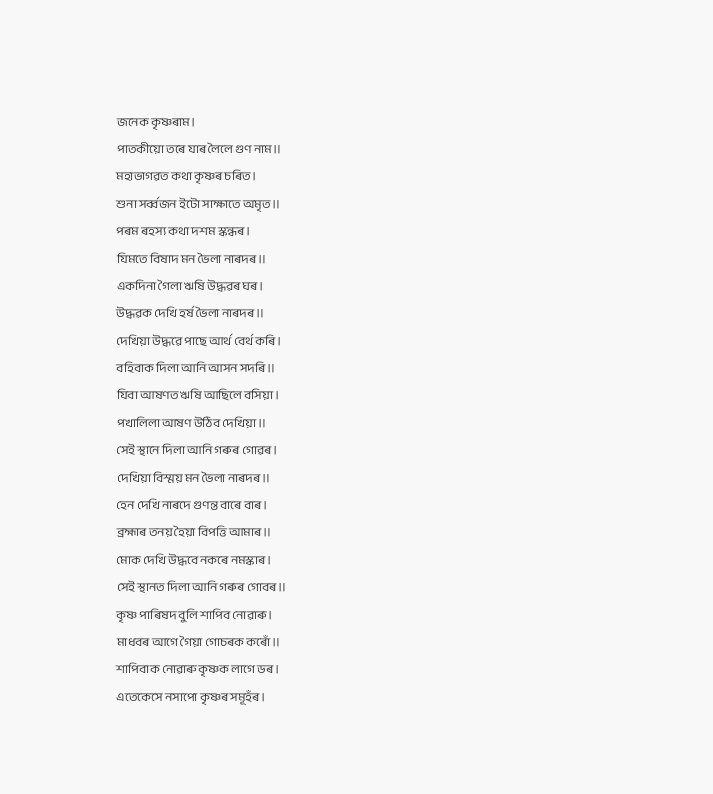জনেক কৃষ্ণৰাম।
পাতকীয়ো তৰে যাৰ লৈলে গুণ নাম॥
মহাভাগৱত কথা কৃষ্ণৰ চৰিত।
শুনা সৰ্ব্বজন ইটো সাক্ষাতে অমৃত॥
পৰম ৰহস্য কথা দশম স্কন্ধৰ।
যিমতে বিষাদ মন ভৈলা নাৰদৰ॥
একদিনা গৈলা ঋষি উদ্ধৱৰ ঘৰ।
উদ্ধৱক দেখি হৰ্ষ ভৈলা নাৰদৰ॥
দেখিয়া উদ্ধৱে পাছে আৰ্থ বেৰ্থ কৰি।
বহিবাক দিলা আনি আসন সদৰি॥
যিবা আষণত ঋষি আছিলে বসিয়া।
পখালিলা আষণ উঠিব দেখিয়া॥
সেই স্থানে দিলা আনি গৰুৰ গোৱৰ।
দেখিয়া বিস্ময় মন ভৈলা নাৰদৰ॥
হেন দেখি নাৰদে গুণন্ত বাৰে বাৰ।
ব্ৰহ্মাৰ তনয় হৈয়া বিপত্তি আমাৰ॥
মোক দেখি উদ্ধবে নকৰে নমস্কাৰ।
সেই স্থানত দিলা আনি গৰুৰ গোবৰ॥
কৃষ্ণ পাৰিষদ বুলি শাপিব নোৱাৰু।
মাধবৰ আগে গৈয়া গোচৰক কৰোঁ॥
শাপিবাক নোৱাৰু কৃষ্ণক লাগে ডৰ।
এতেকেসে নসাপো কৃষ্ণৰ সমূহঁৰ।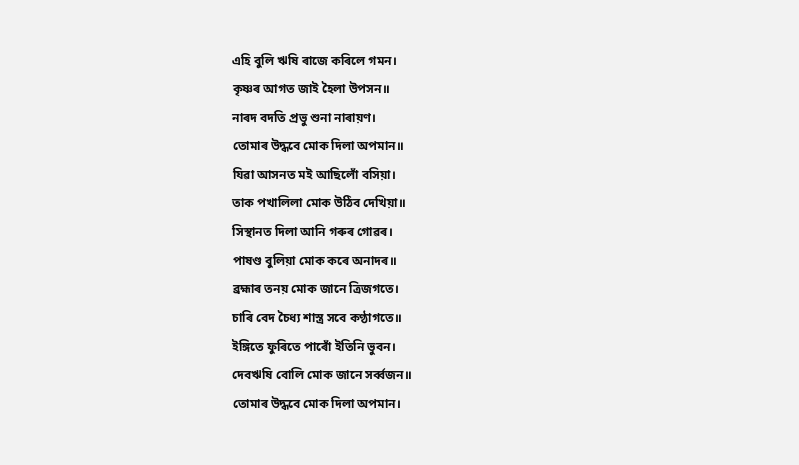এহি বুলি ঋষি ৰাজে কৰিলে গমন।
কৃষ্ণৰ আগত জাই হৈলা উপসন॥
নাৰদ বদতি প্ৰভু শুনা নাৰায়ণ।
তোমাৰ উদ্ধবে মোক দিলা অপমান॥
যিৱা আসনত মই আছিলোঁ বসিয়া।
তাক পখালিলা মোক উঠিব দেখিয়া॥
সিস্থানত দিলা আনি গৰুৰ গোৱৰ।
পাষণ্ড বুলিয়া মোক কৰে অনাদৰ॥
ব্ৰহ্মাৰ তনয় মোক জানে ত্ৰিজগতে।
চাৰি বেদ চৈধ্য শাস্ত্ৰ সবে কণ্ঠাগতে॥
ইঙ্গিতে ফুৰিতে পাৰোঁ ইতিনি ভুবন।
দেবঋষি বোলি মোক জানে সৰ্ব্বজন॥
তোমাৰ উদ্ধবে মোক দিলা অপমান।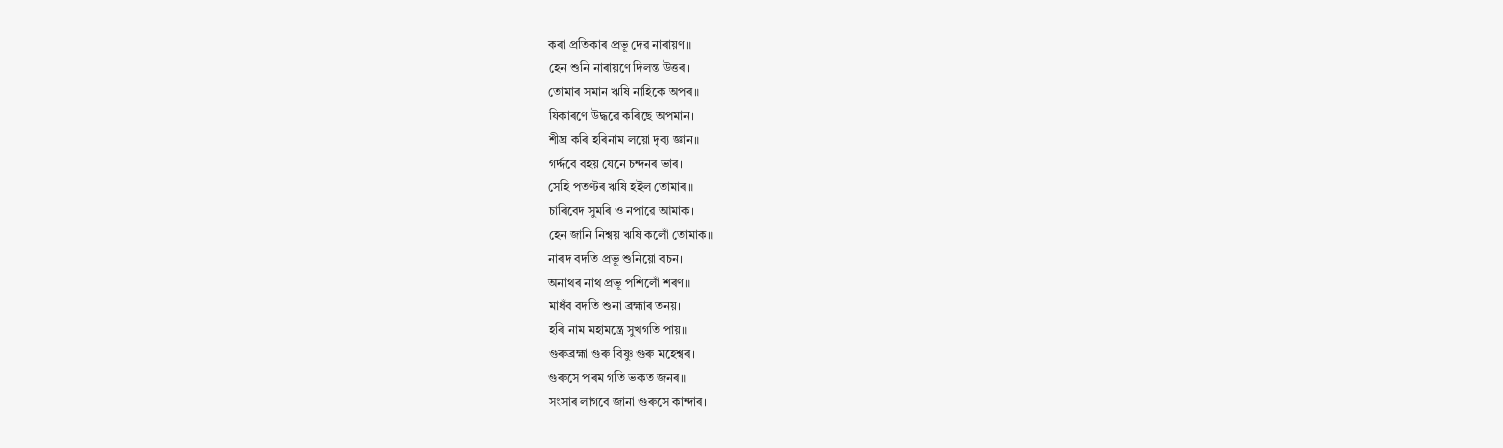কৰা প্ৰতিকাৰ প্ৰভূ দেৱ নাৰায়ণ॥
হেন শুনি নাৰায়ণে দিলন্ত উত্তৰ।
তোমাৰ সমান ঋষি নাহিকে অপৰ॥
যিকাৰণে উদ্ধৱে কৰিছে অপমান।
শীঘ্ৰ কৰি হৰিনাম লয়ো দৃব্য জ্ঞান॥
গৰ্দ্দবে বহয় যেনে চন্দনৰ ভাৰ।
সেহি পতণ্টৰ ঋষি হইল তোমাৰ॥
চাৰিবেদ সুমৰি ও নপাৱে আমাক।
হেন জানি নিশ্বয় ঋষি কলোঁ তোমাক॥
নাৰদ বদতি প্ৰভূ শুনিয়ো বচন।
অনাথৰ নাথ প্ৰভূ পশিলোঁ শৰণ॥
মাধঁব বদতি শুনা ব্ৰহ্মাৰ তনয়।
হৰি নাম মহামন্ত্ৰে সুখগতি পায়॥
গুৰুব্ৰহ্মা গুৰু বিষ্ণু গুৰু মহেশ্বৰ।
গুৰুসে পৰম গতি ভকত জনৰ॥
সংসাৰ লাগবে জানা গুৰুসে কান্দাৰ।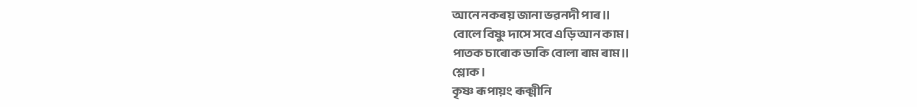আনে নকৰয় জানা ভৱনদী পাৰ॥
বোলে বিষ্ণু দাসে সবে এড়ি আন কাম।
পাতক চাৰোক ডাকি বোলা ৰাম ৰাম॥
শ্লোক।
কৃষ্ণ ৰূপায়ং ৰূক্মীনি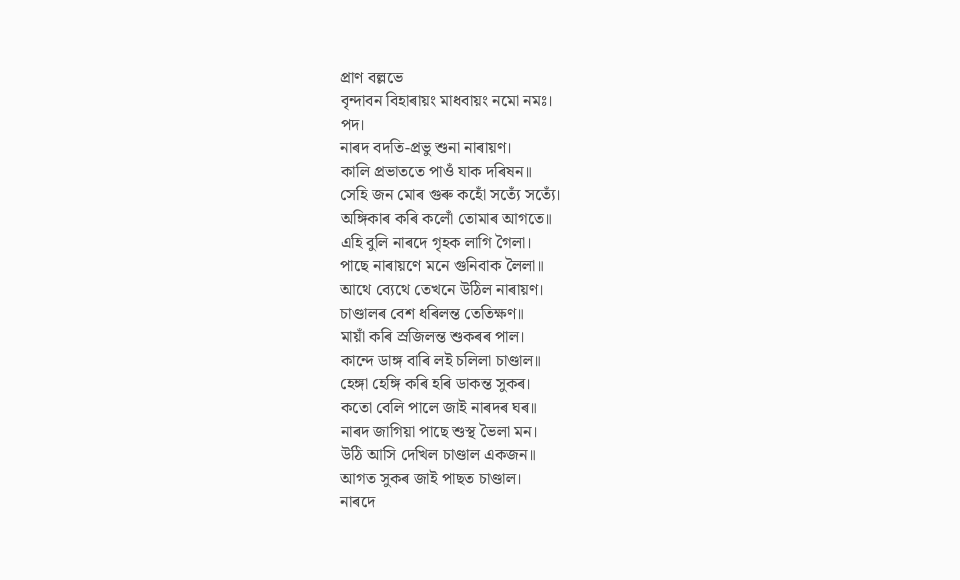প্ৰাণ বল্লভে
বৃন্দাবন বিহাৰায়ং মাধবায়ং নমো নমঃ।
পদ।
নাৰদ বদতি-প্ৰভু শুনা নাৰায়ণ।
কালি প্ৰভাততে পাওঁ যাক দৰিষন॥
সেহি জন মোৰ গুৰু কহোঁ সত্যেঁ সত্যেঁ।
অঙ্গিকাৰ কৰি কলোঁ তোমাৰ আগতে॥
এহি বুলি নাৰদে গৃহক লাগি গৈলা।
পাছে নাৰায়ণে মনে গুনিবাক লৈলা॥
আথে ব্যেথে তেখনে উঠিল নাৰায়ণ।
চাণ্ডালৰ বেশ ধৰিলন্ত তেতিক্ষণ॥
মায়াঁ কৰি স্ৰজিলন্ত শুকৰৰ পাল।
কান্দে ডাঙ্গ বাৰি লই চলিলা চাণ্ডাল॥
হেঙ্গা হেঙ্গি কৰি হৰি ডাকন্ত সুকৰ।
কতো বেলি পালে জাই নাৰদৰ ঘৰ॥
নাৰদ জাগিয়া পাছে শুস্থ ভৈলা মন।
উঠি আসি দেখিল চাণ্ডাল একজন॥
আগত সুকৰ জাই পাছত চাণ্ডাল।
নাৰদে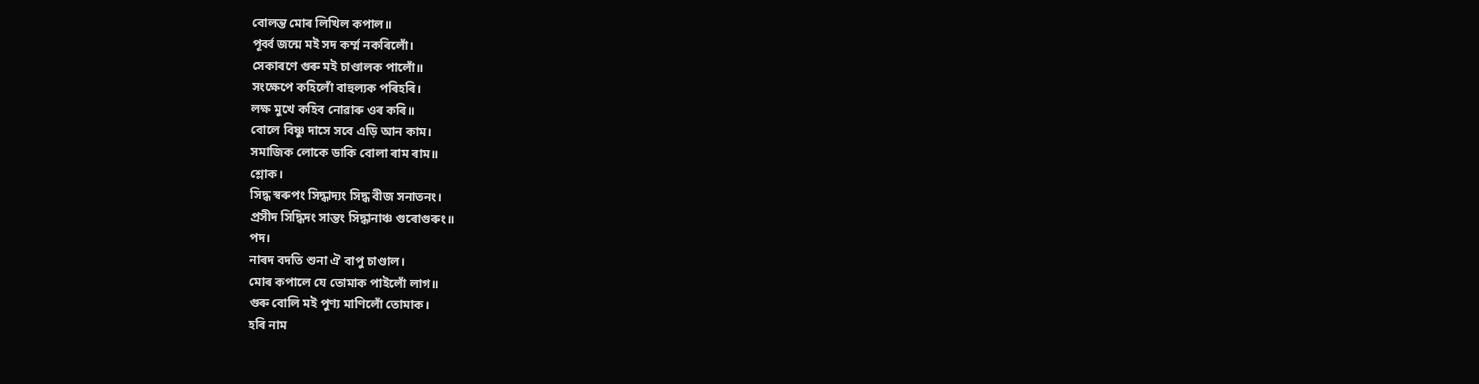বোলন্ত মোৰ লিখিল কপাল॥
পূৰ্ব্ব জন্মে মই সদ কৰ্ম্ম নকৰিলোঁ।
সেকাৰণে গুৰু মই চাণ্ডালক পালোঁ॥
সংক্ষেপে কহিলোঁ বাহুল্যক পৰিহৰি।
লক্ষ মুখে কহিব নোৱাৰু ওৰ কৰি॥
বোলে বিষ্ণু দাসে সবে এড়ি আন কাম।
সমাজিক লোকে ডাকি বোলা ৰাম ৰাম॥
শ্লোক।
সিদ্ধ স্বৰুপং সিদ্ধাদ্যং সিদ্ধ বীজ সনাতনং।
প্ৰসীদ সিদ্ধিদং সান্তং সিদ্ধানাঞ্চ গুৰোগুৰুং॥
পদ।
নাৰদ বদতি শুনা ঐ বাপু চাণ্ডাল।
মোৰ কপালে যে তোমাক পাইলোঁ লাগ॥
গুৰু বোলি মই পুণ্য মাণিলোঁ তোমাক।
হৰি নাম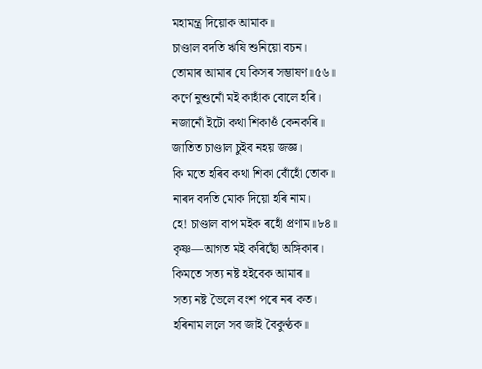মহামন্ত্ৰ দিয়োক আমাক॥
চাণ্ডাল বদতি ঋষি শুনিয়ো বচন।
তোমাৰ আমাৰ যে কিসৰ সম্ভাষণ॥৫৬॥
কৰ্ণে নুশুনোঁ মই কাহাঁক বোলে হৰি।
নজানোঁ ইটো কথা শিকাওঁ কেনকৰি॥
জাতিত চাণ্ডাল চুইব নহয় জজ্ঞ।
কি মতে হৰিব কথা শিকা বোঁহোঁ তোক॥
নাৰদ বদতি মোক দিয়ো হৰি নাম।
হে! চাণ্ডাল বাপ মইক ৰহোঁ প্ৰণাম॥৮৪॥
কৃষ্ণ—আগত মই কৰিছোঁ অঙ্গিকাৰ।
কিমতে সত্য নষ্ট হইবেক আমাৰ॥
সত্য নষ্ট ভৈলে বংশ পৰে নৰ কত।
হৰিনাম ললে সব জাই বৈকুণ্ঠক॥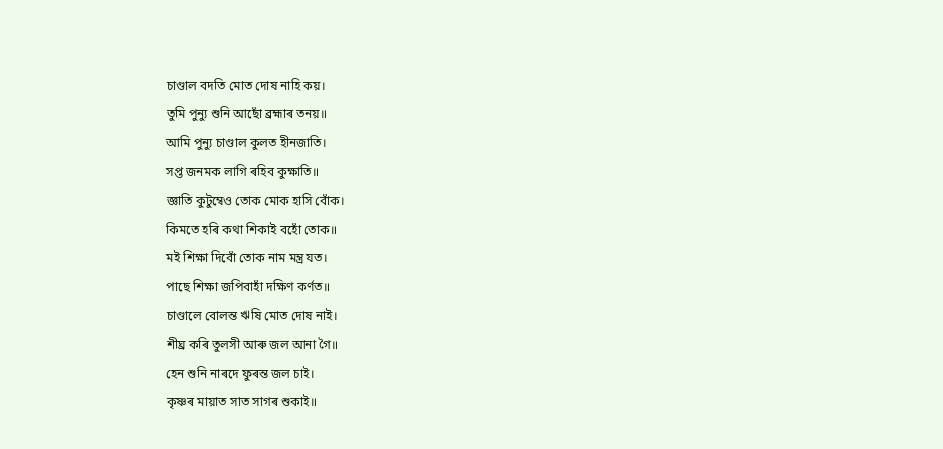চাণ্ডাল বদতি মোত দোষ নাহি কয়।
তুমি পুন্যু শুনি আছোঁ ব্ৰহ্মাৰ তনয়॥
আমি পুন্যু চাণ্ডাল কুলত হীনজাতি।
সপ্ত জনমক লাগি ৰহিব কুক্ষাতি॥
জ্ঞাতি কুটুম্বেও তোক মোক হাসি বোঁক।
কিমতে হৰি কথা শিকাই বহোঁ তোক॥
মই শিক্ষা দিবোঁ তোক নাম মন্ত্ৰ যত।
পাছে শিক্ষা জপিবাহাঁ দক্ষিণ কৰ্ণত॥
চাণ্ডালে বোলন্ত ঋষি মোত দোষ নাই।
শীঘ্ৰ কৰি তুলসী আৰু জল আনা গৈ॥
হেন শুনি নাৰদে ফুৰন্ত জল চাই।
কৃষ্ণৰ মায়াত সাত সাগৰ শুকাই॥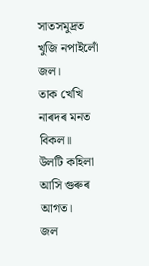সাতসমুদ্ৰত খুজি নপাইলোঁ জল।
তাক খেখি নাৰদৰ মনত বিকল॥
উলটি কহিলা আসি গুৰুৰ আগত।
জল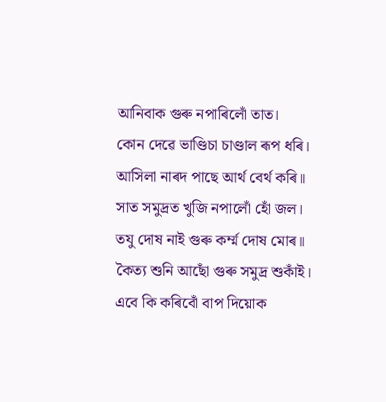আনিবাক গুৰু নপাৰিলোঁ তাত।
কোন দেৱে ভাণ্ডিচা চাণ্ডাল ৰূপ ধৰি।
আসিলা নাৰদ পাছে আৰ্থ বেৰ্থ কৰি॥
সাত সমুদ্ৰত খুজি নপালোঁ হোঁ জল।
তযু দোষ নাই গুৰু কৰ্ম্ম দোষ মোৰ॥
কৈত্য শুনি আছোঁ গুৰু সমুদ্ৰ শুকাঁই।
এবে কি কৰিবোঁ বাপ দিয়োক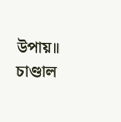উপায়॥
চাণ্ডাল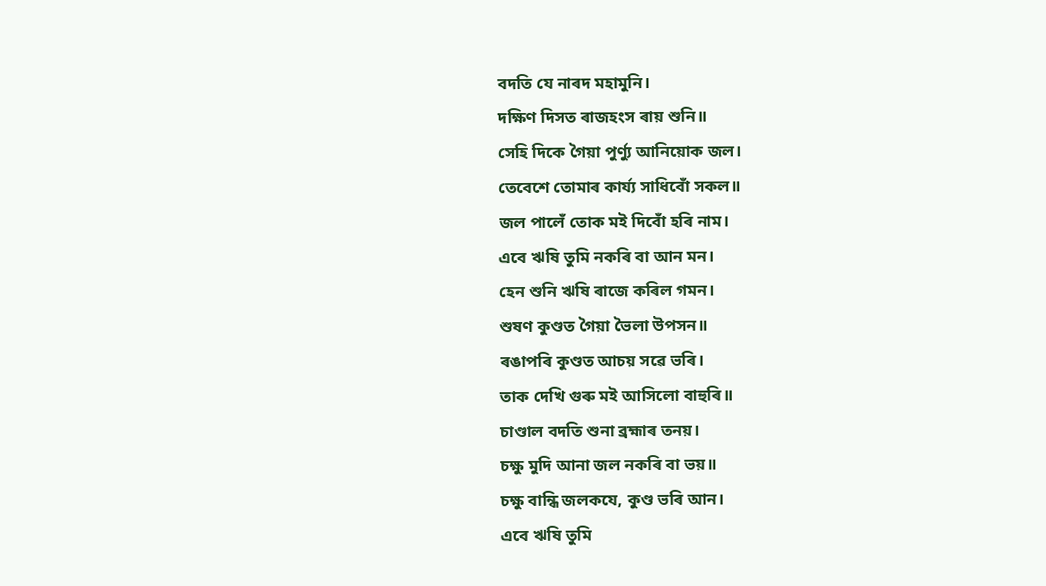বদতি যে নাৰদ মহামুনি।
দক্ষিণ দিসত ৰাজহংস ৰায় শুনি॥
সেহি দিকে গৈয়া পুৰ্ণ্যু আনিয়োক জল।
তেবেশে তোমাৰ কাৰ্য্য সাধিবোঁ সকল॥
জল পালেঁ তোক মই দিবোঁ হৰি নাম।
এবে ঋষি তুমি নকৰি বা আন মন।
হেন শুনি ঋষি ৰাজে কৰিল গমন।
শুষণ কুণ্ডত গৈয়া ভৈলা উপসন॥
ৰঙাপৰি কুণ্ডত আচয় সৱে ভৰি।
তাক দেখি গুৰু মই আসিলো বাহুৰি॥
চাণ্ডাল বদতি শুনা ব্ৰহ্মাৰ তনয়।
চক্ষু মুদি আনা জল নকৰি বা ভয়॥
চক্ষু বান্ধি জলকযে, কুণ্ড ভৰি আন।
এবে ঋষি তুমি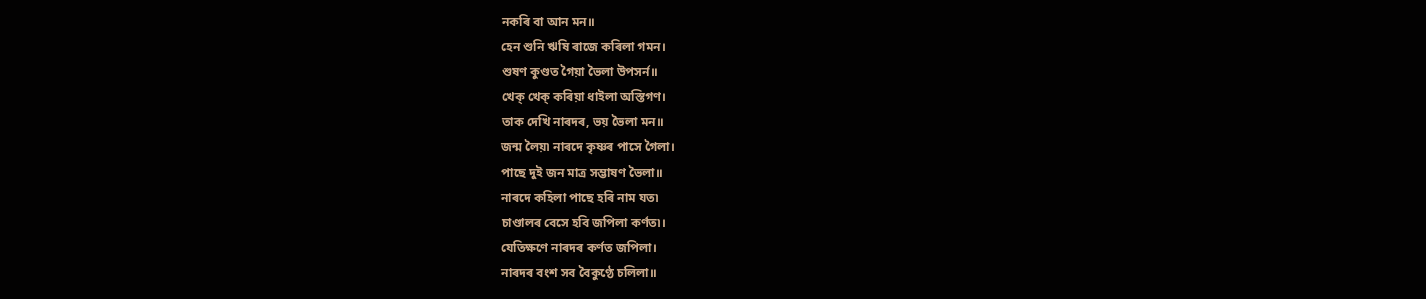নকৰি বা আন মন॥
হেন শুনি ঋষি ৰাজে কৰিলা গমন।
শুষণ কুণ্ডত গৈয়া ভৈলা উপসৰ্ন॥
খেক্ খেক্ কৰিয়া ধাইলা অস্তিগণ।
তাক দেখি নাৰদৰ, ভয় ভৈলা মন॥
জন্ম লৈয়৷ নাৰদে কৃষ্ণৰ পাসে গৈলা।
পাছে দুই জন মাত্ৰ সম্ভাষণ ভৈলা॥
নাৰদে কহিলা পাছে হৰি নাম যত৷
চাণ্ডালৰ বেসে হবি জপিলা কৰ্ণত৷।
যেতিক্ষণে নাৰদৰ কৰ্ণত জপিলা।
নাৰদৰ বংশ সব বৈকুণ্ঠে চলিলা॥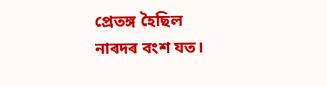প্রেতঙ্গ হৈছিল নাৰদৰ বংশ যত।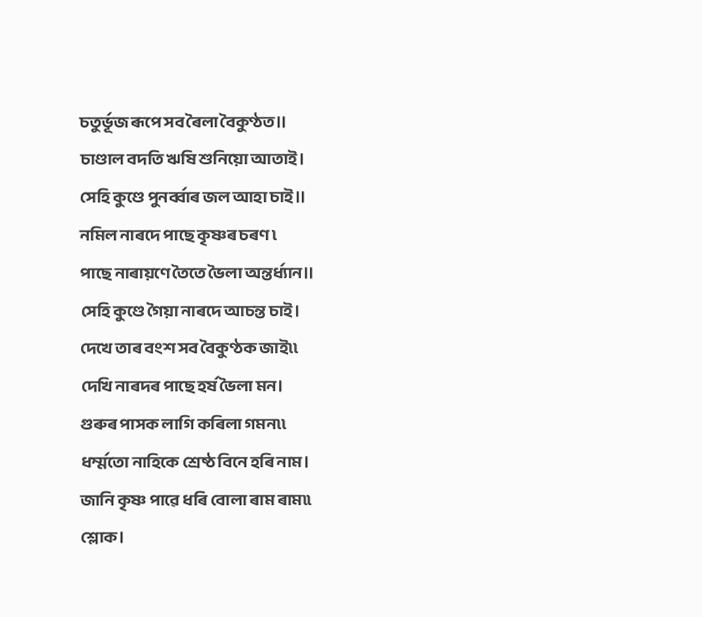চতুর্ভূজ ৰূপে সব ৰৈলা বৈকুণ্ঠত॥
চাণ্ডাল বদতি ঋষি শুনিয়ো আতাই।
সেহি কুণ্ডে পুনৰ্ব্বাৰ জল আহা চাই॥
নমিল নাৰদে পাছে কৃষ্ণৰ চৰণ ৷
পাছে নাৰায়ণে তৈতে ভৈলা অন্তৰ্ধ্যান॥
সেহি কুণ্ডে গৈয়া নাৰদে আচন্ত চাই।
দেখে তাৰ বংশ সব বৈকুণ্ঠক জাই৷৷
দেখি নাৰদৰ পাছে হৰ্ষ ভৈলা মন।
গুৰুৰ পাসক লাগি কৰিলা গমন৷৷
ধৰ্ম্মতো নাহিকে শ্রেষ্ঠ বিনে হৰি নাম।
জানি কৃষ্ণ পাৱে ধৰি বোলা ৰাম ৰাম৷৷
শ্লোক।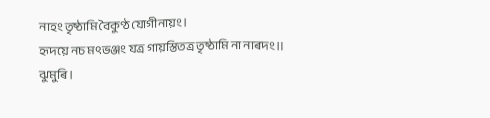নাহং তৃষ্ঠামি বৈকুণ্ঠ যোগীনায়ং।
হৃদয়ে নচ মৎভঞ্জং যত্ৰ গায়স্তিতত্ৰ তৃষ্ঠামি না নাৰদং॥
ঝুমুৰি।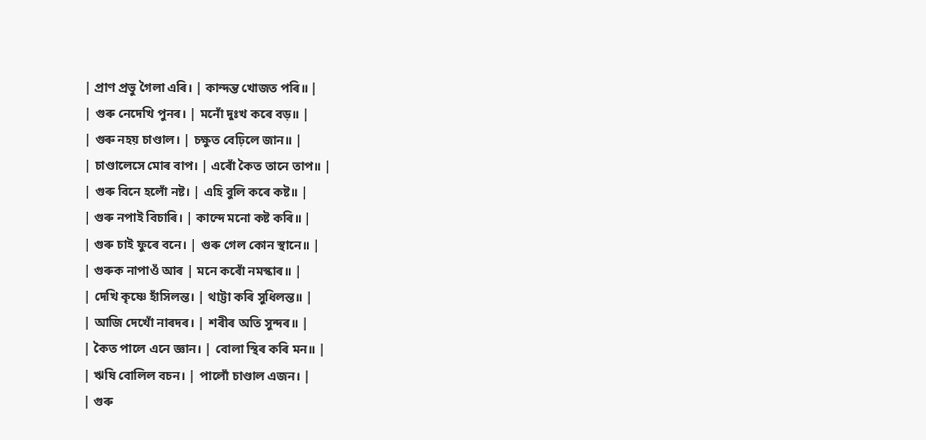| প্ৰাণ প্ৰভু গৈলা এৰি। | কান্দন্ত খোজত পৰি॥ |
| গুৰু নেদেখি পুনৰ। | মনোঁ দুঃখ কৰে বড়॥ |
| গুৰু নহয় চাণ্ডাল। | চক্ষুত বেঢ়িলে জান॥ |
| চাণ্ডালেসে মোৰ বাপ। | এৰোঁ কৈত তানে তাপ॥ |
| গুৰু বিনে হলোঁ নষ্ট। | এহি বুলি কৰে কষ্ট॥ |
| গুৰু নপাই বিচাৰি। | কান্দে মনো কষ্ট কৰি॥ |
| গুৰু চাই ফুৰে বনে। | গুৰু গেল কোন স্থানে॥ |
| গুৰুক নাপাওঁ আৰ | মনে কৰোঁ নমস্কাৰ॥ |
| দেখি কৃষ্ণে হাঁসিলন্ত। | থাট্টা কৰি সুধিলন্ত॥ |
| আজি দেখোঁ নাৰদৰ। | শৰীৰ অতি সুন্দৰ॥ |
| কৈত পালে এনে জ্ঞান। | বোলা স্থিৰ কৰি মন॥ |
| ঋষি বোলিল বচন। | পালোঁ চাণ্ডাল এজন। |
| গুৰু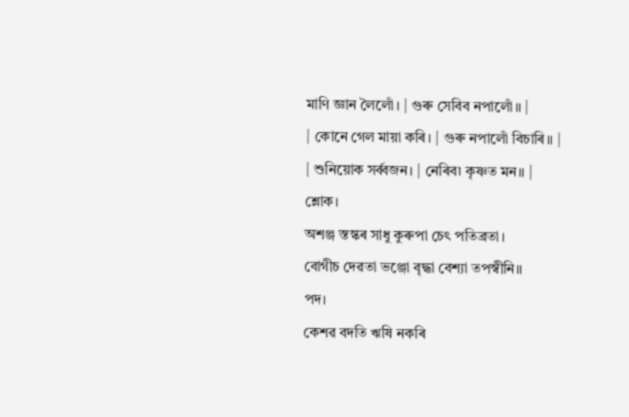মাণি জ্ঞান লৈলোঁ। | গুৰু সেবিব নপালোঁ॥ |
| কোনে গেল মায়া কৰি। | গুৰু নপালোঁ বিচাৰি॥ |
| শুনিয়োক সৰ্ব্বজন। | নেৰিব৷ কৃষ্ণত মন॥ |
শ্লোক।
অশঞ্জ স্তস্কৰ সাধু কুৰুপা চেৎ পতিব্ৰতা।
বোগীচ দেৱতা ভঞ্জো বৃদ্ধা বেশ্যা তপস্বীনি॥
পদ।
কেশৱ বদতি ঋষি নকৰি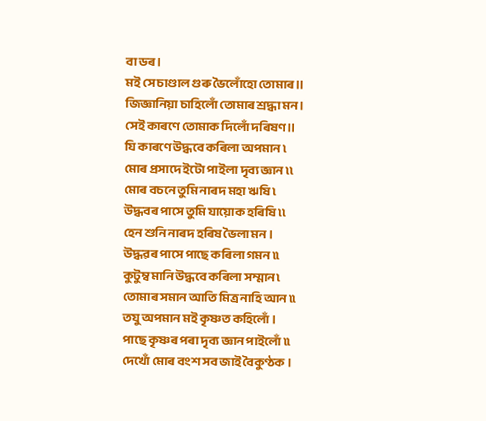বা ডৰ।
মই সে চাণ্ডাল গুৰু ভৈলোঁহো তোমাৰ॥
জিজ্ঞানিয়া চাহিলোঁ তোমাৰ শ্ৰদ্ধা মন।
সেই কাৰণে তোমাক দিলোঁ দৰিষণ॥
যি কাৰণে উদ্ধবে কৰিলা অপমান ৷
মোৰ প্ৰসাদে ইটো পাইলা দৃব্য জ্ঞান ৷৷
মোৰ বচনে তুমি নাৰদ মহা ঋষি ৷
উদ্ধবৰ পাসে তুমি যায়োক হৰিষি ৷৷
হেন শুনি নাৰদ হৰিষ ভৈলা মন ।
উদ্ধৱৰ পাসে পাছে কৰিলা গমন ৷৷
কুটুম্ব মানি উদ্ধবে কৰিলা সম্মান ৷
তোমাৰ সমান আতি মিত্ৰ নাহি আন ৷৷
তযু অপমান মই কৃষ্ণত কহিলোঁ ।
পাছে কৃষ্ণৰ পৰা দৃব্য জ্ঞান পাইলোঁ ৷৷
দেখোঁ মোৰ বংশ সব জাই বৈকুণ্ঠক ।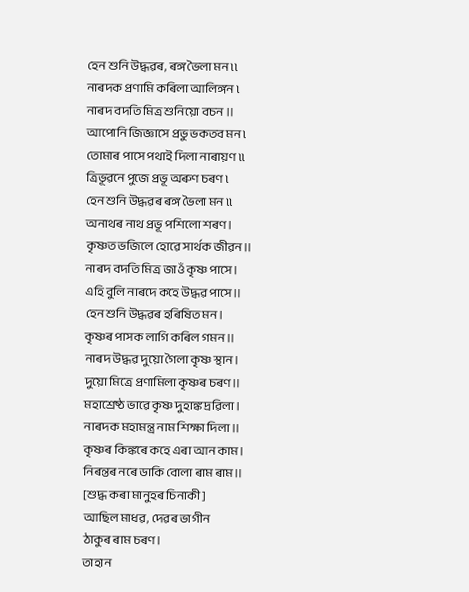হেন শুনি উদ্ধৱৰ, ৰঙ্গ ভৈলা মন ৷৷
নাৰদক প্রণামি কৰিলা আলিঙ্গন ৷
নাৰদ বদতি মিত্র শুনিয়ো বচন ॥
আপোনি জিজ্ঞাসে প্রভু ভকতব মন ৷
তোমাৰ পাসে পথাই দিলা নাৰায়ণ ৷৷
ত্রিভূৱনে পুজে প্রভূ অৰুণ চৰণ ৷
হেন শুনি উদ্ধৱৰ ৰঙ্গ ভৈলা মন ৷৷
অনাথৰ নাথ প্ৰভূ পশিলো শৰণ।
কৃষ্ণত ভজিলে হোৱে সাৰ্থক জীৱন॥
নাৰদ বদতি মিত্ৰ জাওঁ কৃষ্ণ পাসে।
এহি বুলি নাৰদে কহে উদ্ধৱ পাসে॥
হেন শুনি উদ্ধৱৰ হৰিষিত মন।
কৃষ্ণৰ পাসক লাগি কৰিল গমন॥
নাৰদ উদ্ধৱ দুয়ো গৈলা কৃষ্ণ স্থান।
দুয়ো মিত্ৰে প্ৰণামিলা কৃষ্ণৰ চৰণ॥
মহাশ্ৰেষ্ঠ ভাৱে কৃষ্ণ দুহাঙ্ক দ্ৰৱিলা।
নাৰদক মহামন্ত্ৰ নাম শিক্ষা দিলা॥
কৃষ্ণৰ কিঙ্কৰে কহে এৰা আন কাম।
নিৰন্তৰ নৰে ডাকি বোলা ৰাম ৰাম॥
[শুদ্ধ কৰা মানুহৰ চিনাকী]
আছিল মাধৱ, দেৱৰ ভাগীন
ঠাকুৰ ৰাম চৰণ।
তাহান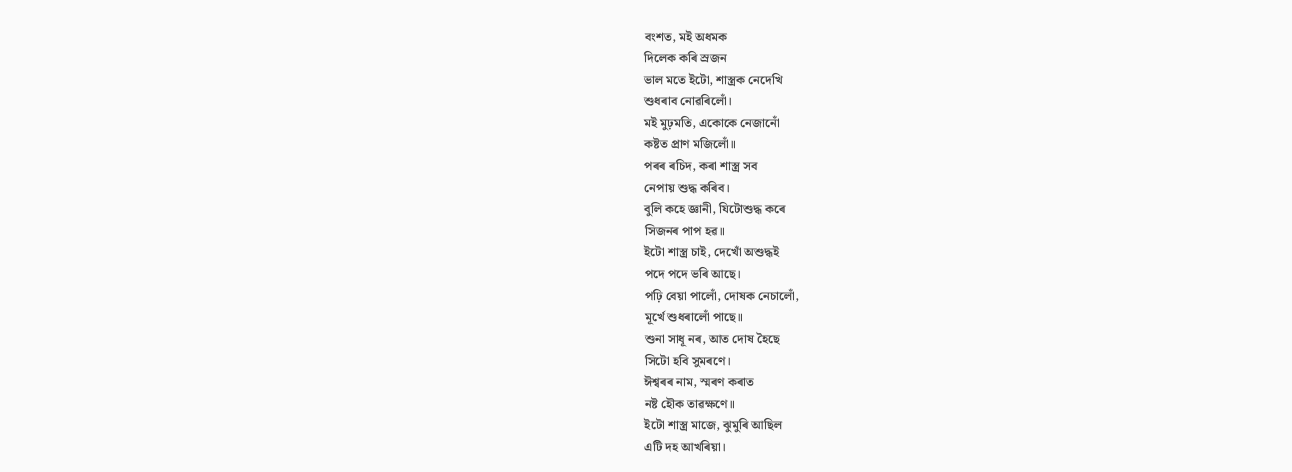বংশত, মই অধমক
দিলেক কৰি স্ৰজন
ভাল মতে ইটো, শাস্ত্ৰক নেদেখি
শুধৰাব নোৱৰিলোঁ।
মই মুঢ়মতি, একোকে নেজানোঁ
কষ্টত প্ৰাণ মজিলোঁ॥
পৰৰ ৰচিদ, কৰা শাস্ত্ৰ সব
নেপায় শুদ্ধ কৰিব।
বুলি কহে জ্ঞানী, যিটোশুদ্ধ কৰে
সিজনৰ পাপ হৱ॥
ইটো শাস্ত্ৰ চাই, দেখোঁ অশুদ্ধই
পদে পদে ভৰি আছে।
পঢ়ি বেয়া পালোঁ, দোষক নেচালোঁ,
মূৰ্খে শুধৰালোঁ পাছে॥
শুনা সাধূ নৰ, আত দোষ হৈছে
সিটো হবি সুমৰণে।
ঈশ্বৰৰ নাম, স্মৰণ কৰাত
নষ্ট হৌক তাৱক্ষণে॥
ইটো শাস্ত্ৰ মাজে, ঝুমুৰি আছিল
এটি দহ আখৰিয়া।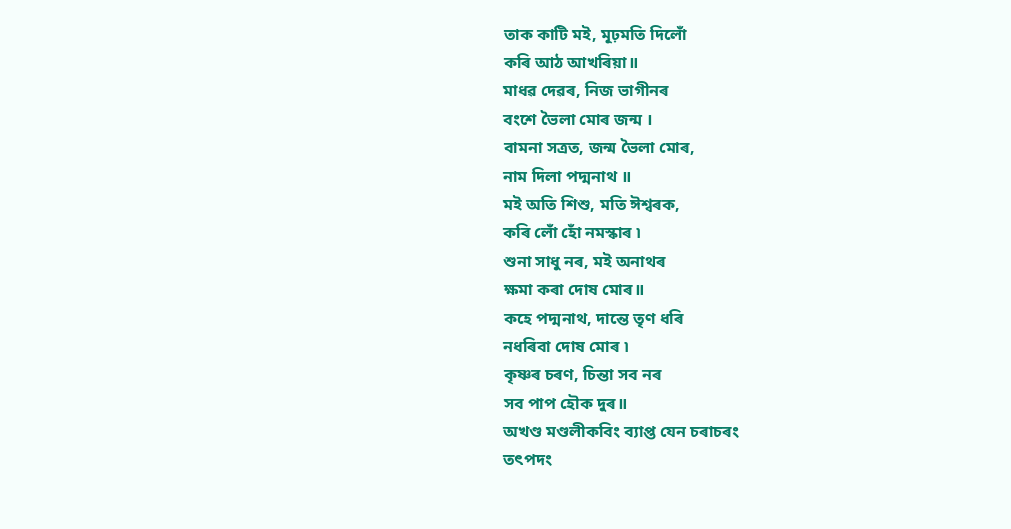তাক কাটি মই, মূঢ়মতি দিলোঁ
কৰি আঠ আখৰিয়া॥
মাধৱ দেৱৰ, নিজ ভাগীনৰ
বংশে ভৈলা মোৰ জন্ম ।
বামনা সত্ৰত, জন্ম ভৈলা মোৰ,
নাম দিলা পদ্মনাথ ॥
মই অতি শিশু, মতি ঈশ্বৰক,
কৰি লোঁ হোঁ নমস্কাৰ ৷
শুনা সাধু নৰ, মই অনাথৰ
ক্ষমা কৰা দোষ মোৰ॥
কহে পদ্মনাথ, দান্তে তৃণ ধৰি
নধৰিবা দোষ মোৰ ৷
কৃষ্ণৰ চৰণ, চিন্তা সব নৰ
সব পাপ হৌক দুৰ॥
অখণ্ড মণ্ডলীকবিং ব্যাপ্ত যেন চৰাচৰং
তৎপদং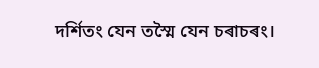দর্শিতং যেন তস্মৈ যেন চৰাচৰং।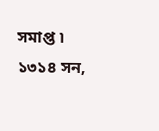সমাপ্ত ৷
১৩১৪ সন,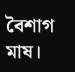বৈশাগ মাষ।